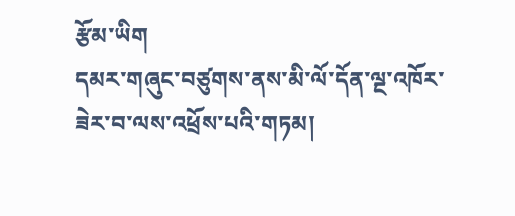རྩོམ་ཡིག
དམར་གཞུང་བཙུགས་ནས་མི་ལོ་དོན་ལྔ་འཁོར་ཟེར་བ་ལས་འཕྲོས་པའི་གཏམ།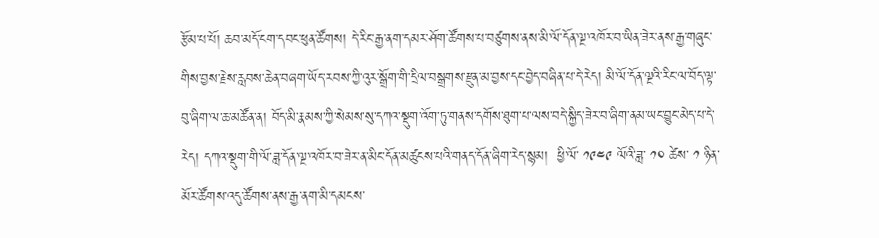རྩོམ་པ་པོ། ཆབ་མདོ་ངག་དབང་ཕུན་ཚོགས། དེ་རིང་རྒྱ་ནག་དམར་ཤོག་ཚོགས་པ་བཙུགས་ནས་མི་ལོ་དོན་ལྔ་འཁོར་བ་ཡིན་ཟེར་ནས་རྒྱ་གཞུང་གིས་བྱས་རྗེས་རླབས་ཆེན་བཞག་ཡོད་རབས་ཀྱི་འུར་སྒྲོག་གི་དྲིལ་བསྒྲགས་རྫུན་མ་བྱས་དང་བྱེད་བཞིན་པ་དེ་རེད། མི་ལོ་དོན་ལྔའི་རིང་ལ་བོད་ལྟ་བུ་ཞིག་ལ་ཆ་མཚོན་ན། བོད་མི་རྣམས་ཀྱི་སེམས་སུ་དཀའ་སྡུག་འོག་ཏུ་གནས་དགོས་ཐུག་པ་ལས་བདེ་སྐྱིད་ཟེར་བ་ཞིག་ནམ་ཡང་བྱུང་མེད་པ་དེ་རེད། དཀའ་སྡུག་གི་ལོ་ཟླ་དོན་ལྔ་འཁོར་བ་ཟེར་ན་མིང་དོན་མཚུངས་པའི་གནད་དོན་ཞིག་རེད་སྙམ།  ཕྱི་ལོ་ ༡༩༤༩ ལོའི་ཟླ་ ༡༠ ཚེས་ ༡ ཉིན་མོར་ཚོགས་འདུ་ཚོགས་ནས་རྒྱ་ནག་མི་དམངས་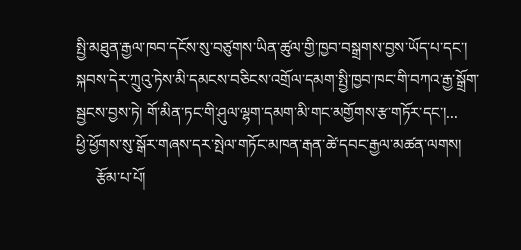སྤྱི་མཐུན་རྒྱལ་ཁབ་དངོས་སུ་བཙུགས་ཡིན་ཚུལ་གྱི་ཁྱབ་བསྒྲགས་བྱས་ཡོད་པ་དང་། སྐབས་དེར་ཀྲུའུ་ཏེས་མི་དམངས་བཅིངས་འགྲོལ་དམག་སྤྱི་ཁྱབ་ཁང་གི་བཀའ་རྒྱ་སྒྲོག་སྦྱངས་བྱས་ཏེ། གོ་མིན་ཏང་གི་ཤུལ་ལྷག་དམག་མི་གང་མགྱོགས་རྩ་གཏོར་དང་།...
ཕྱི་ཕྱོགས་སུ་སྒོར་གཞས་དར་སྤེལ་གཏོང་མཁན་རྒན་ཚེ་དབང་རྒྱལ་མཚན་ལགས།
     རྩོམ་པ་པོ།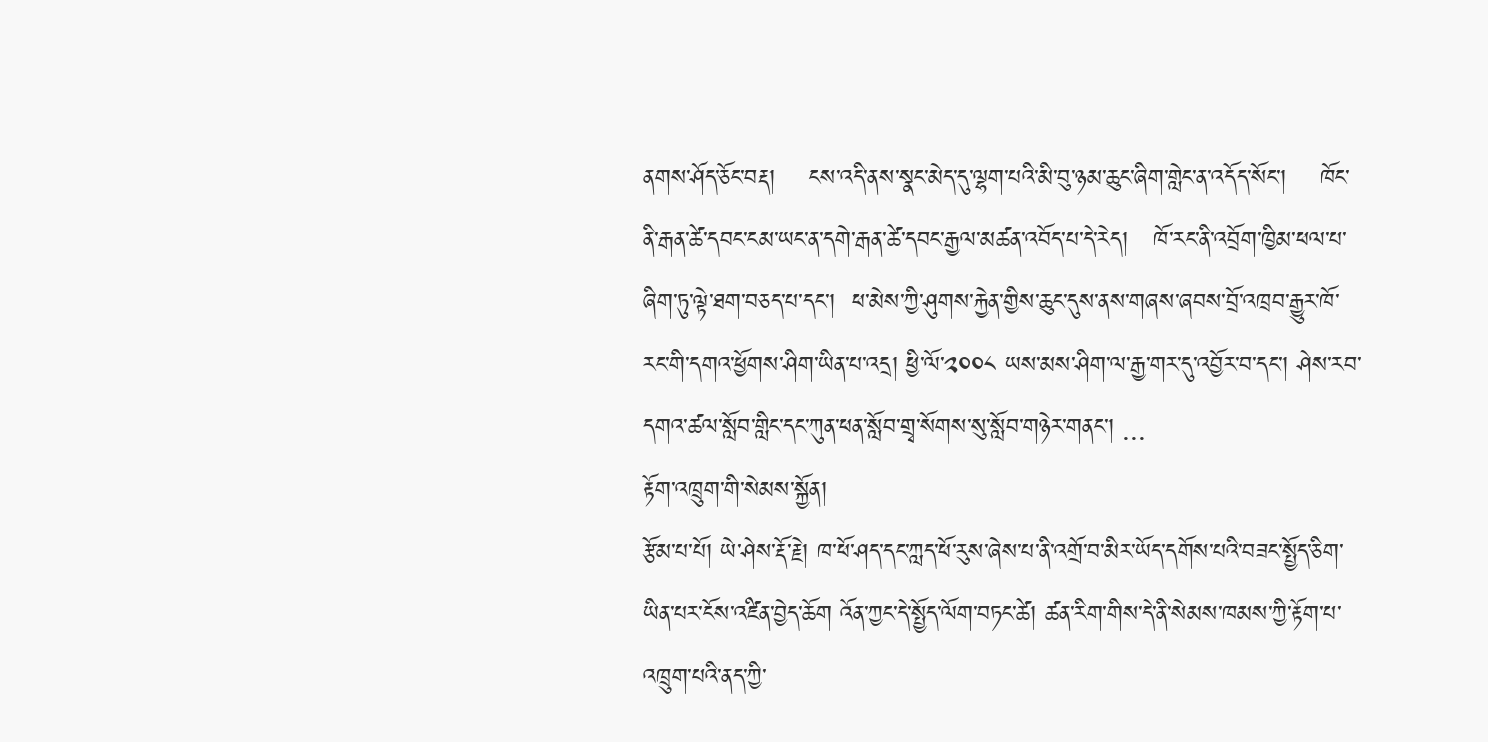ནགས་ཤོད་ཅོང་བརྡ།    ངས་འདི་ནས་སྣང་མེད་དུ་ལྷག་པའི་མི་བུ་ཉམ་ཆུང་ཞིག་གླེང་ན་འདོད་སོང་།    ཁོང་ནི་རྒན་ཚེ་དབང་ངམ་ཡང་ན་དགེ་རྒན་ཚེ་དབང་རྒྱལ་མཚན་འབོད་པ་དེ་རེད།   ཁོ་རང་ནི་འབྲོག་ཁྱིམ་ཕལ་པ་ཞིག་ཏུ་ལྟེ་ཐག་བཅད་པ་དང་།  ཕ་མེས་ཀྱི་ཤུགས་རྐྱེན་གྱིས་ཆུང་དུས་ནས་གཞས་ཞབས་བྲོ་འཁྲབ་རྒྱུར་ཁོ་རང་གི་དགའ་ཕྱོགས་ཤིག་ཡིན་པ་འདྲ། ཕྱི་ལོ་༢༠༠༨ ཡས་མས་ཤིག་ལ་རྒྱ་གར་དུ་འབྱོར་བ་དང་། ཤེས་རབ་དགའ་ཚལ་སློབ་གླིང་དང་ཀུན་ཕན་སློབ་གྲྭ་སོགས་སུ་སློབ་གཉེར་གནང་། ...
རྟོག་འཁྲུག་གི་སེམས་སྐྱོན།
རྩོམ་པ་པོ། ཡེ་ཤེས་རྡོ་རྗེ། ཁ་ཕོ་ཤད་དང་ཀླད་ཕོ་རུས་ཞེས་པ་ནི་འགྲོ་བ་མིར་ཡོད་དགོས་པའི་བཟང་སྤྱོད་ཅིག་ཡིན་པར་ངོས་འཛིན་བྱེད་ཆོག འོན་ཀྱང་དེ་སྤྱོད་ལོག་བཏང་ཚེ། ཚན་རིག་གིས་དེ་ནི་སེམས་ཁམས་ཀྱི་རྟོག་པ་འཁྲུག་པའི་ནད་ཀྱི་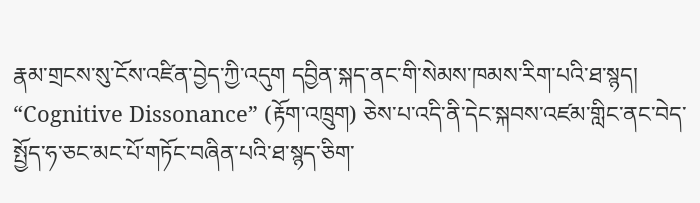རྣམ་གྲངས་སུ་ངོས་འཛིན་བྱེད་ཀྱི་འདུག དབྱིན་སྐད་ནང་གི་སེམས་ཁམས་རིག་པའི་ཐ་སྙད། “Cognitive Dissonance” (རྟོག་འཁྲུག) ཅེས་པ་འདི་ནི་དེང་སྐབས་འཛམ་གླིང་ནང་བེད་སྤྱོད་ཧ་ཅང་མང་པོ་གཏོང་བཞིན་པའི་ཐ་སྙད་ཅིག་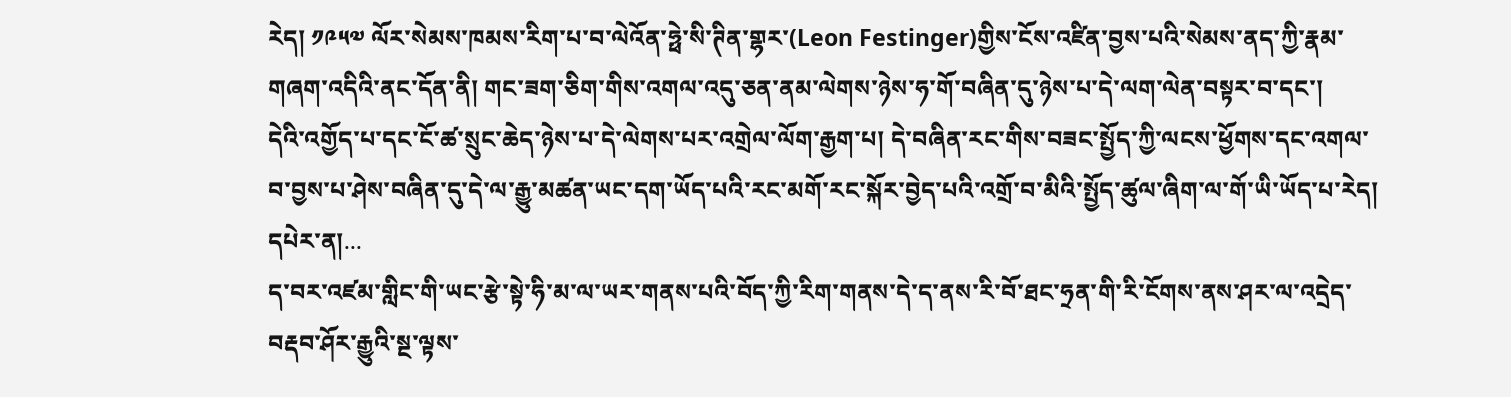རེད། ༡༩༥༧ ལོར་སེམས་ཁམས་རིག་པ་བ་ལེའོན་ཧྥེ་སི་ཊིན་གྷར་(Leon Festinger)གྱིས་ངོས་འཛིན་བྱས་པའི་སེམས་ནད་ཀྱི་རྣམ་གཞག་འདིའི་ནང་དོན་ནི། གང་ཟག་ཅིག་གིས་འགལ་འདུ་ཅན་ནམ་ལེགས་ཉེས་ཧ་གོ་བཞིན་དུ་ཉེས་པ་དེ་ལག་ལེན་བསྟར་བ་དང་།                དེའི་འགྱོད་པ་དང་ངོ་ཚ་སྲུང་ཆེད་ཉེས་པ་དེ་ལེགས་པར་འགྲེལ་ལོག་རྒྱག་པ། དེ་བཞིན་རང་གིས་བཟང་སྤྱོད་ཀྱི་ལངས་ཕྱོགས་དང་འགལ་བ་བྱས་པ་ཤེས་བཞིན་དུ་དེ་ལ་རྒྱུ་མཚན་ཡང་དག་ཡོད་པའི་རང་མགོ་རང་སྐོར་བྱེད་པའི་འགྲོ་བ་མིའི་སྤྱོད་ཚུལ་ཞིག་ལ་གོ་ཡི་ཡོད་པ་རེད། དཔེར་ན།...
ད་བར་འཛམ་གླིང་གི་ཡང་རྩེ་སྟེ་ཧི་མ་ལ་ཡར་གནས་པའི་བོད་ཀྱི་རིག་གནས་དེ་ད་ནས་རི་བོ་ཐང་ཧྲན་གི་རི་ངོགས་ནས་ཤར་ལ་འདྲེད་བརྡབ་ཤོར་རྒྱུའི་སྔ་ལྟས་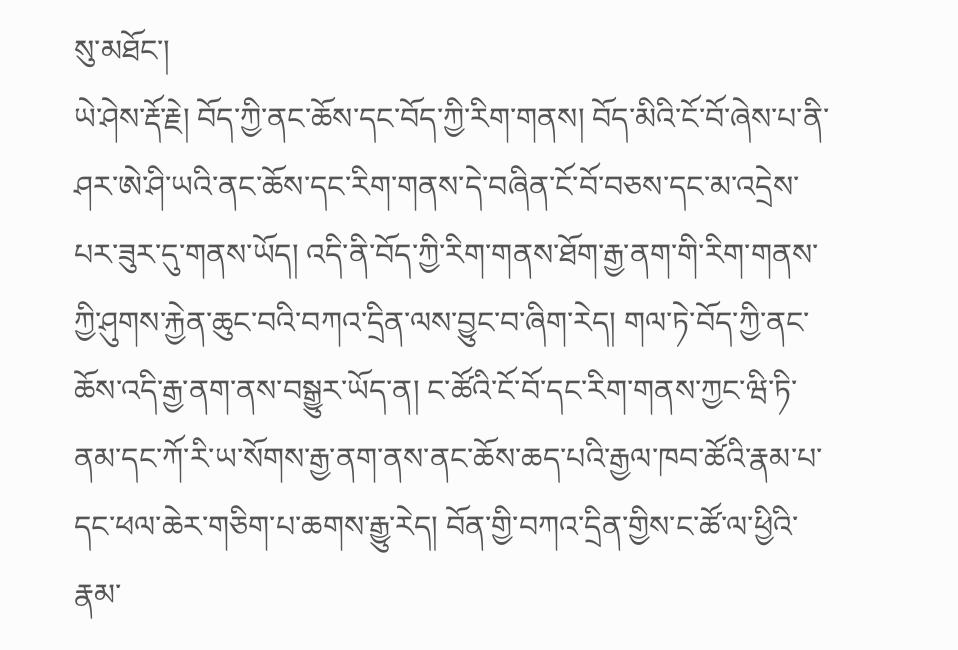སུ་མཐོང་།
ཡེ་ཤེས་རྡོ་རྗེ། བོད་ཀྱི་ནང་ཆོས་དང་བོད་ཀྱི་རིག་གནས། བོད་མིའི་ངོ་བོ་ཞེས་པ་ནི་ཤར་ཨེ་ཤི་ཡའི་ནང་ཆོས་དང་རིག་གནས་དེ་བཞིན་ངོ་བོ་བཅས་དང་མ་འདྲེས་པར་ཟུར་དུ་གནས་ཡོད། འདི་ནི་བོད་ཀྱི་རིག་གནས་ཐོག་རྒྱ་ནག་གི་རིག་གནས་ཀྱི་ཤུགས་རྐྱེན་ཆུང་བའི་བཀའ་དྲིན་ལས་བྱུང་བ་ཞིག་རེད། གལ་ཏེ་བོད་ཀྱི་ནང་ཆོས་འདི་རྒྱ་ནག་ནས་བསྒྱུར་ཡོད་ན། ང་ཚོའི་ངོ་བོ་དང་རིག་གནས་ཀྱང་ཝི་ཏི་ནམ་དང་ཀོ་རི་ཡ་སོགས་རྒྱ་ནག་ནས་ནང་ཆོས་ཆད་པའི་རྒྱལ་ཁབ་ཚོའི་རྣམ་པ་དང་ཕལ་ཆེར་གཅིག་པ་ཆགས་རྒྱུ་རེད། བོན་གྱི་བཀའ་དྲིན་གྱིས་ང་ཚོ་ལ་ཕྱིའི་རྣམ་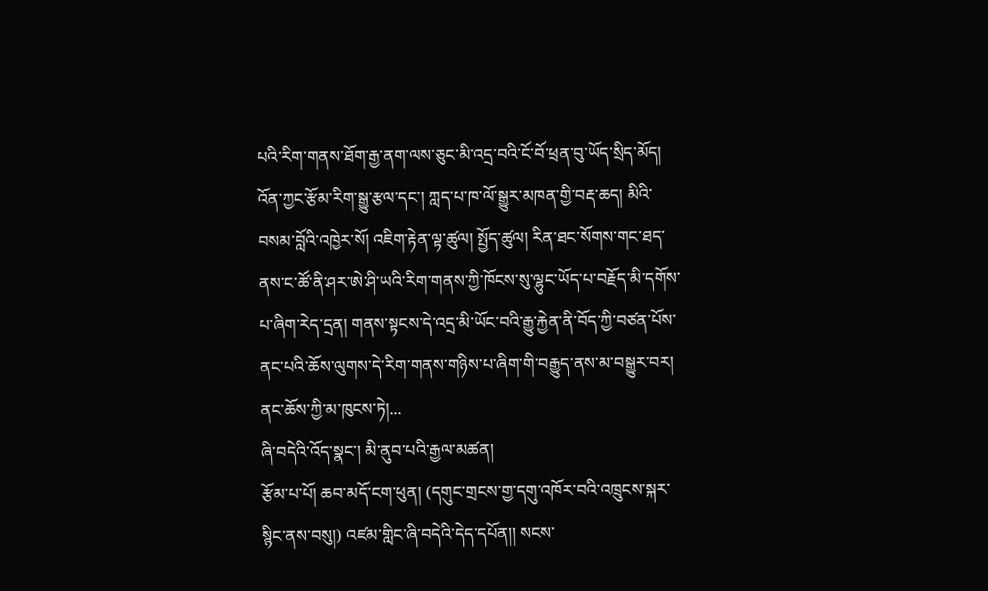པའི་རིག་གནས་ཐོག་རྒྱ་ནག་ལས་ཅུང་མི་འདྲ་བའི་ངོ་བོ་ཕྲན་བུ་ཡོད་སྲིད་མོད། འོན་ཀྱང་རྩོམ་རིག་སྒྱུ་རྩལ་དང་། ཀླད་པ་ཁ་ལོ་སྒྱུར་མཁན་གྱི་བརྡ་ཆད། མིའི་བསམ་བློའི་འཁྱེར་སོ། འཇིག་རྟེན་ལྟ་ཚུལ། སྤྱོད་ཚུལ། རིན་ཐང་སོགས་གང་ཐད་ནས་ང་ཚོ་ནི་ཤར་ཨེ་ཤི་ཡའི་རིག་གནས་ཀྱི་ཁོངས་སུ་ལྷུང་ཡོད་པ་བརྗོད་མི་དགོས་པ་ཞིག་རེད་དྲན། གནས་སྟངས་དེ་འདྲ་མི་ཡོང་བའི་རྒྱུ་རྐྱེན་ནི་བོད་ཀྱི་བཙན་པོས་ནང་པའི་ཆོས་ལུགས་དེ་རིག་གནས་གཉིས་པ་ཞིག་གི་བརྒྱུད་ནས་མ་བསྒྱུར་བར། ནང་ཆོས་ཀྱི་མ་ཁུངས་ཏེ།...
ཞི་བདེའི་འོད་སྣང་། མི་ནུབ་པའི་རྒྱལ་མཚན།
རྩོམ་པ་པོ། ཆབ་མདོ་ངག་ཕུན། (དགུང་གྲངས་གྱ་དགུ་འཁོར་བའི་འཁྲུངས་སྐར་སྙིང་ནས་བསུ།) འཛམ་གླིང་ཞི་བདེའི་དེད་དཔོན།། སངས་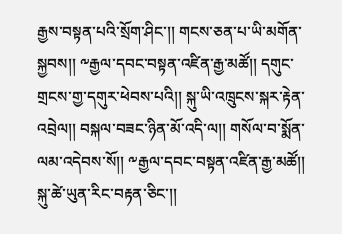རྒྱས་བསྟན་པའི་སྲོག་ཤིང་།། གངས་ཅན་པ་ཡི་མགོན་སྐྱབས།། ༸རྒྱལ་དབང་བསྟན་འཛིན་རྒྱ་མཚོ།། དགུང་གྲངས་གྱ་དགུར་ཕེབས་པའི།། སྐུ་ཡི་འཁྲུངས་སྐར་རྟེན་འབྲེལ།། བསྐལ་བཟང་ཉིན་མོ་འདི་ལ།། གསོལ་བ་སྨོན་ལམ་འདེབས་སོ།། ༸རྒྱལ་དབང་བསྟན་འཛིན་རྒྱ་མཚོ།། སྐུ་ཚེ་ཡུན་རིང་བརྟན་ཅིང་།།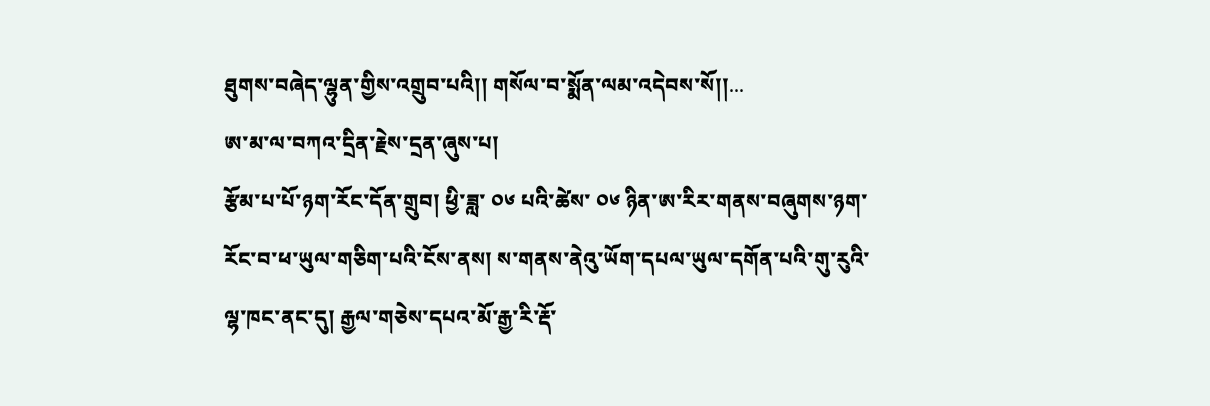ཐུགས་བཞེད་ལྷུན་གྱིས་འགྲུབ་པའི།། གསོལ་བ་སྨོན་ལམ་འདེབས་སོ།།...
ཨ་མ་ལ་བཀའ་དྲིན་རྗེས་དྲན་ཞུས་པ།
རྩོམ་པ་པོ་ཉག་རོང་དོན་གྲུབ། ཕྱི་ཟླ་ ༠༦ པའི་ཚེས་ ༠༦ ཉིན་ཨ་རིར་གནས་བཞུགས་ཉག་རོང་བ་ཕ་ཡུལ་གཅིག་པའི་ངོས་ནས། ས་གནས་ནེའུ་ཡོག་དཔལ་ཡུལ་དགོན་པའི་གུ་རུའི་ལྷ་ཁང་ནང་དུ། རྒྱལ་གཅེས་དཔའ་མོ་རྒྱ་རི་རྡོ་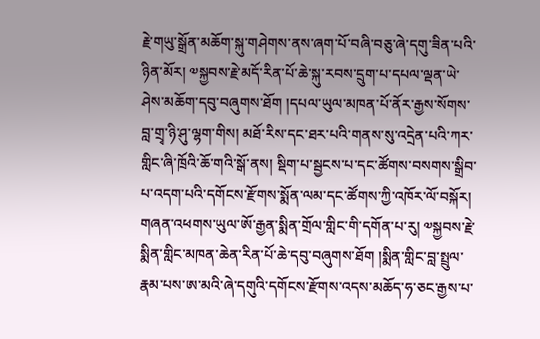རྗེ་གཡུ་སྒྲོན་མཆོག་སྐུ་གཤེགས་ནས་ཞག་པོ་བཞི་བཅུ་ཞེ་དགུ་ཟིན་པའི་ཉིན་མོར། ༧སྐྱབས་རྗེ་མདོ་རིན་པོ་ཆེ་སྐུ་རབས་དྲུག་པ་དཔལ་ལྡན་ཡེ་ཤེས་མཆོག་དབུ་བཞུགས་ཐོག །དཔལ་ཡུལ་མཁན་པོ་ནོར་རྒྱས་སོགས་བླ་གྲྭ་ཉི་ཤུ་ལྷག་གིས། མཐོ་རིས་དང་ཐར་པའི་གནས་སུ་འདྲེན་པའི་ཀར་གླིང་ཞི་ཁྲོའི་ཆོ་གའི་སྒོ་ནས། སྡིག་པ་སྦྱངས་པ་དང་ཚོགས་བསགས་སྒྲིབ་པ་འདག་པའི་དགོངས་རྫོགས་སྨོན་ལམ་དང་ཚོགས་ཀྱི་འཁོར་ལོ་བསྐོར། གཞན་འཕགས་ཡུལ་ཨོ་རྒྱན་སྨིན་གྲོལ་གླིང་གི་དགོན་པ་རུ། ༧སྐྱབས་རྗེ་སྨིན་གླིང་མཁན་ཆེན་རིན་པོ་ཆེ་དབུ་བཞུགས་ཐོག །སྨིན་གླིང་བླ་སྤྲུལ་རྣམ་པས་ཨ་མའི་ཞེ་དགུའི་དགོངས་རྫོགས་འདས་མཆོད་ཧ་ཅང་རྒྱས་པ་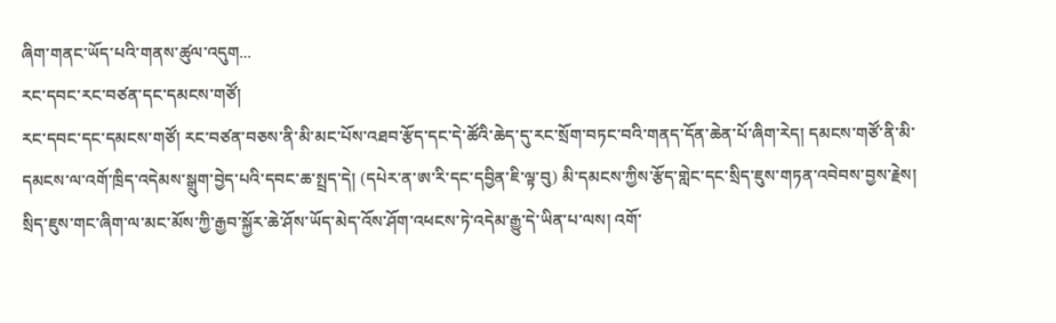ཞིག་གནང་ཡོད་པའི་གནས་ཚུལ་འདུག...
རང་དབང་རང་བཙན་དང་དམངས་གཙོ།
རང་དབང་དང་དམངས་གཙོ། རང་བཙན་བཅས་ནི་མི་མང་པོས་འཐབ་རྩོད་དང་དེ་ཚོའི་ཆེད་དུ་རང་སྲོག་བཏང་བའི་གནད་དོན་ཆེན་པོ་ཞིག་རེད། དམངས་གཙོ་ནི་མི་དམངས་ལ་འགོ་ཁྲིད་འདེམས་སྒྲུག་བྱེད་པའི་དབང་ཆ་སྤྲད་དེ། (དཔེར་ན་ཨ་རི་དང་དབྱིན་ཇི་ལྟ་བུ) མི་དམངས་ཀྱིས་རྩོད་གླེང་དང་སྲིད་ཇུས་གཏན་འབེབས་བྱས་རྗེས། སྲིད་ཇུས་གང་ཞིག་ལ་མང་མོས་ཀྱི་རྒྱབ་སྐྱོར་ཆེ་ཤོས་ཡོད་མེད་འོས་ཤོག་འཕངས་ཏེ་འདེམ་རྒྱུ་དེ་ཡིན་པ་ལས། འགོ་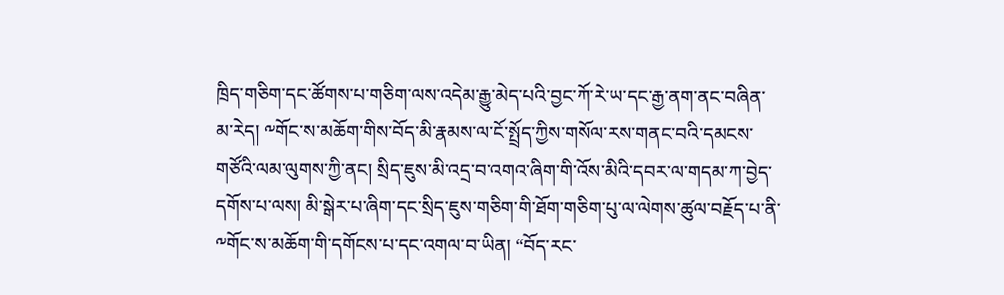ཁྲིད་གཅིག་དང་ཚོགས་པ་གཅིག་ལས་འདེམ་རྒྱུ་མེད་པའི་བྱང་ཀོ་རེ་ཡ་དང་རྒྱ་ནག་ནང་བཞིན་མ་རེད། ༸གོང་ས་མཆོག་གིས་བོད་མི་རྣམས་ལ་ངོ་སྤྲོད་ཀྱིས་གསོལ་རས་གནང་བའི་དམངས་གཙོའི་ལམ་ལུགས་ཀྱི་ནང། སྲིད་ཇུས་མི་འདྲ་བ་འགའ་ཞིག་གི་འོས་མིའི་དབར་ལ་གདམ་ཀ་བྱེད་དགོས་པ་ལས། མི་སྒེར་པ་ཞིག་དང་སྲིད་ཇུས་གཅིག་གི་ཐོག་གཅིག་པུ་ལ་ལེགས་ཚུལ་བརྗོད་པ་ནི་༸གོང་ས་མཆོག་གི་དགོངས་པ་དང་འགལ་བ་ཡིན། “བོད་རང་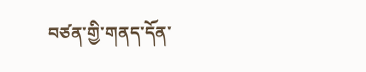བཙན་གྱི་གནད་དོན་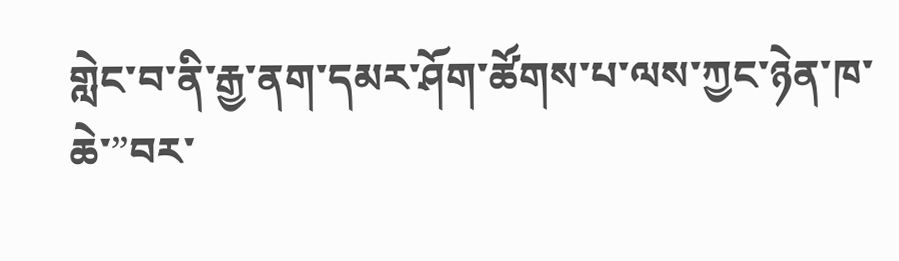གླེང་བ་ནི་རྒྱ་ནག་དམར་ཤོག་ཚོགས་པ་ལས་ཀྱང་ཉེན་ཁ་ཆེ་”བར་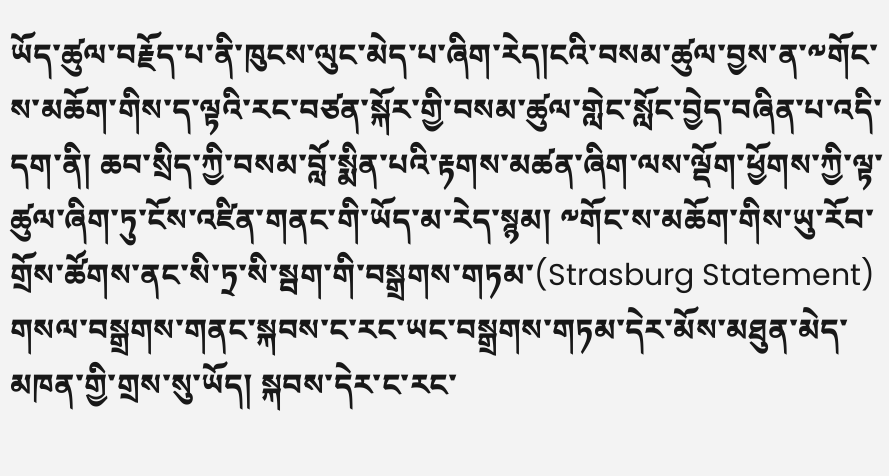ཡོད་ཚུལ་བརྗོད་པ་ནི་ཁུངས་ལུང་མེད་པ་ཞིག་རེད།ངའི་བསམ་ཚུལ་བྱས་ན་༸གོང་ས་མཆོག་གིས་ད་ལྟའི་རང་བཙན་སྐོར་གྱི་བསམ་ཚུལ་གླེང་སློང་བྱེད་བཞིན་པ་འདི་དག་ནི། ཆབ་སྲིད་ཀྱི་བསམ་བློ་སྨིན་པའི་རྟགས་མཚན་ཞིག་ལས་ལྡོག་ཕྱོགས་ཀྱི་ལྟ་ཚུལ་ཞིག་ཏུ་ངོས་འཛིན་གནང་གི་ཡོད་མ་རེད་སྙམ། ༸གོང་ས་མཆོག་གིས་ཡུ་རོབ་གྲོས་ཚོགས་ནང་སི་ཏྲ་སི་སྦག་གི་བསྒྲགས་གཏམ་(Strasburg Statement) གསལ་བསྒྲགས་གནང་སྐབས་ང་རང་ཡང་བསྒྲགས་གཏམ་དེར་མོས་མཐུན་མེད་མཁན་གྱི་གྲས་སུ་ཡོད། སྐབས་དེར་ང་རང་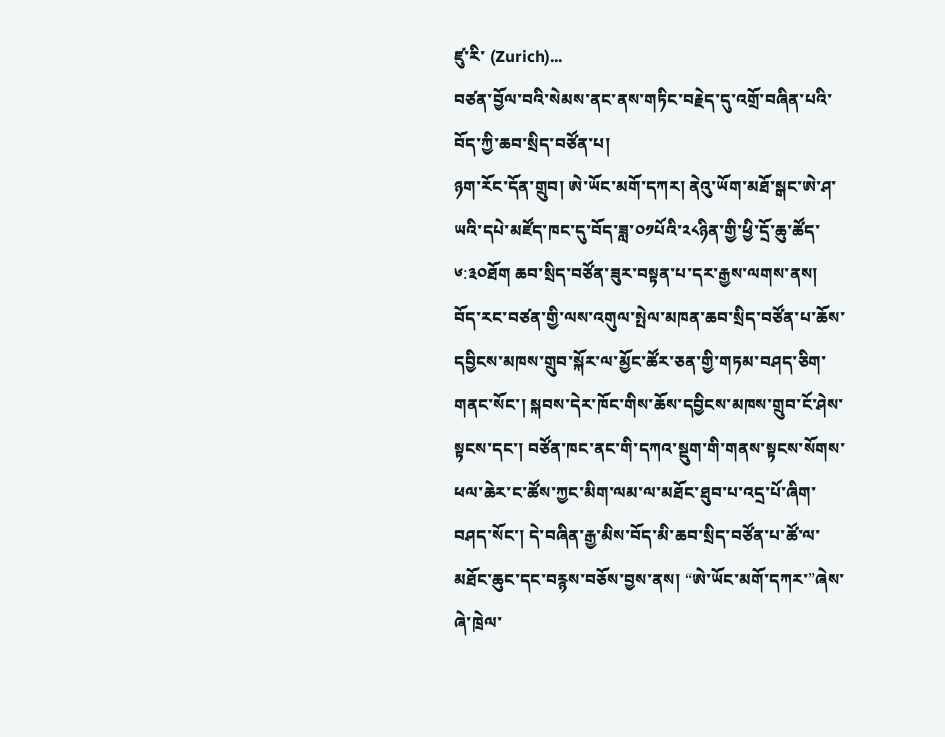ཛུ་རི་ (Zurich)...
བཙན་བྱོལ་བའི་སེམས་ནང་ནས་གཏིང་བརྗེད་དུ་འགྲོ་བཞིན་པའི་བོད་ཀྱི་ཆབ་སྲིད་བཙོན་པ།
ཉག་རོང་དོན་གྲུབ། ཨེ་ཡོང་མགོ་དཀར། ནེའུ་ཡོག་མཐོ་སྒང་ཨེ་ཤ་ཡའི་དཔེ་མཛོད་ཁང་དུ་བོད་ཟླ་༠༡པོའི་༢༨ཉིན་གྱི་ཕྱི་དྲོ་ཆུ་ཚོད་༦:༣༠ཐོག ཆབ་སྲིད་བཙོན་ཟུར་བསྟན་པ་དར་རྒྱས་ལགས་ནས། བོད་རང་བཙན་གྱི་ལས་འགུལ་སྤེལ་མཁན་ཆབ་སྲིད་བཙོན་པ་ཆོས་དབྱིངས་མཁས་གྲུབ་སྐོར་ལ་མྱོང་ཚོར་ཅན་གྱི་གཏམ་བཤད་ཅིག་གནང་སོང་། སྐབས་དེར་ཁོང་གིས་ཆོས་དབྱིངས་མཁས་གྲུབ་ངོ་ཤེས་སྟངས་དང་། བཙོན་ཁང་ནང་གི་དཀའ་སྡུག་གི་གནས་སྟངས་སོགས་ཕལ་ཆེར་ང་ཚོས་ཀྱང་མིག་ལམ་ལ་མཐོང་ཐུབ་པ་འདྲ་པོ་ཞིག་བཤད་སོང་། དེ་བཞིན་རྒྱ་མིས་བོད་མི་ཆབ་སྲིད་བཙོན་པ་ཚོ་ལ་མཐོང་ཆུང་དང་བརྙས་བཅོས་བྱས་ནས། “ཨེ་ཡོང་མགོ་དཀར་”ཞེས་ཞེ་ཁྲེལ་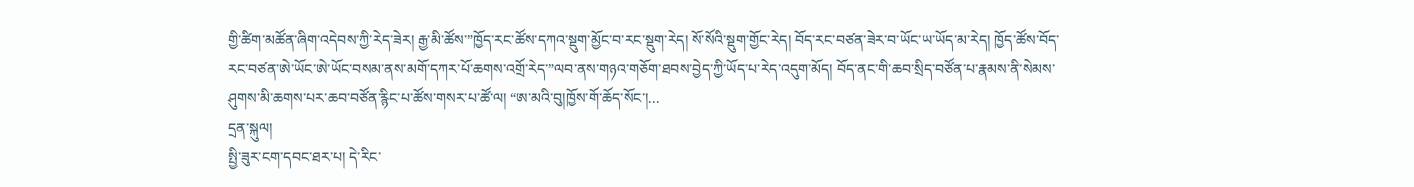གྱི་ཚིག་མཚོན་ཞིག་འདེབས་ཀྱི་རེད་ཟེར། རྒྱ་མི་ཚོས་”ཁྱོད་རང་ཚོས་དཀའ་སྡུག་མྱོང་བ་རང་སྡུག་རེད། སོ་སོའི་སྡུག་གྱོང་རེད། བོད་རང་བཙན་ཟེར་བ་ཡོང་ཡ་ཡོད་མ་རེད། ཁྱོད་ཚོས་བོད་རང་བཙན་ཨེ་ཡོང་ཨེ་ཡོང་བསམ་ནས་མགོ་དཀར་པོ་ཆགས་འགྲོ་རེད་”ལབ་ནས་གཉའ་གཅོག་ཐབས་བྱེད་ཀྱི་ཡོད་པ་རེད་འདུག་མོད། བོད་ནང་གི་ཆབ་སྲིད་བཙོན་པ་རྣམས་ནི་སེམས་ཤུགས་མི་ཆགས་པར་ཆབ་བཙོན་རྙིང་པ་ཚོས་གསར་པ་ཚོ་ལ། “ཨ་མའི་བུ།ཁྱོས་གོ་ཆོད་སོང་།...
དྲན་སྐུལ།
སྤྱི་ཟུར་ངག་དབང་ཐར་པ། དེ་རིང་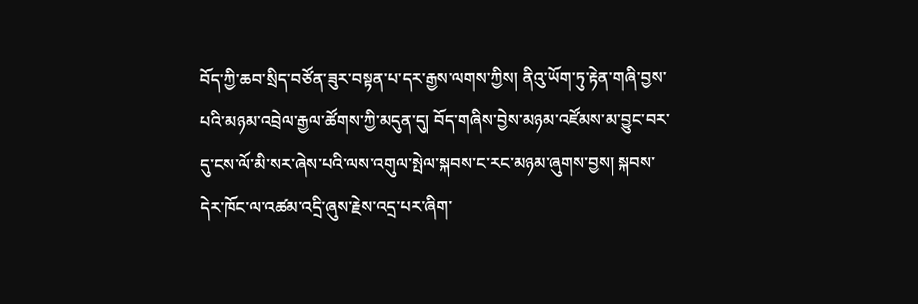བོད་ཀྱི་ཆབ་སྲིད་བཙོན་ཟུར་བསྟན་པ་དར་རྒྱས་ལགས་ཀྱིས། ནིའུ་ཡོག་ཏུ་རྟེན་གཞི་བྱས་པའི་མཉམ་འབྲེལ་རྒྱལ་ཚོགས་ཀྱི་མདུན་དུ། བོད་གཞིས་བྱེས་མཉམ་འཛོམས་མ་བྱུང་བར་དུ་ངས་ལོ་མི་སར་ཞེས་པའི་ལས་འགུལ་སྤེལ་སྐབས་ང་རང་མཉམ་ཞུགས་བྱས། སྐབས་དེར་ཁོང་ལ་འཚམ་འདྲི་ཞུས་རྗེས་འདྲ་པར་ཞིག་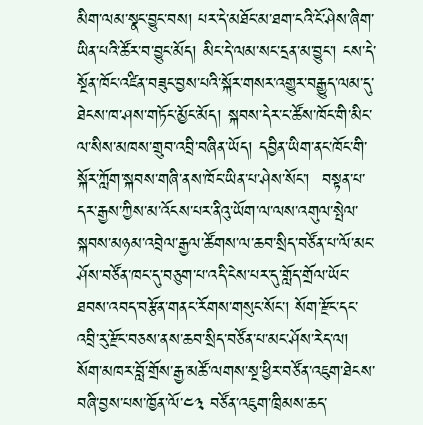མིག་ལམ་སྣང་བྱུང་བས། པར་དེ་མཐོང་མ་ཐག་ངའི་ངོ་ཤེས་ཞིག་ཡིན་པའི་ཚོར་བ་བྱུང་མོད། མིང་དེ་ལམ་སང་དྲན་མ་བྱུང་། ངས་དེ་སྔོན་ཁོང་འཛིན་བཟུང་བྱས་པའི་སྐོར་གསར་འགྱུར་བརྒྱུད་ལམ་དུ་ཐེངས་ཁ་ཤས་གཏོང་མྱོང་མོད། སྐབས་དེར་ང་ཚོས་ཁོང་གི་མིང་ལ་སིས་མཁས་གྲུབ་འབྲི་བཞིན་ཡོད། དབྱིན་ཡིག་ནང་ཁོང་གི་སྐོར་ཀློག་སྐབས་གཞི་ནས་ཁོང་ཡིན་པ་ཤེས་སོང་།  བསྟན་པ་དར་རྒྱས་ཀྱིས་མ་འོངས་པར་ནིའུ་ཡོག་ལ་ལས་འགུལ་སྤེལ་སྐབས་མཉམ་འབྲེལ་རྒྱལ་ཚོགས་ལ་ཆབ་སྲིད་བཙོན་པ་ལོ་མང་ཤོས་བཙོན་ཁང་དུ་བཅུག་པ་འདི་ངེས་པར་དུ་གློད་གྲོལ་ཡོང་ཐབས་འབད་བརྩོན་གནང་རོགས་གསུང་སོང་། སོག་རྫོང་དང་འབྲི་རུ་རྫོང་བཅས་ནས་ཆབ་སྲིད་བཙོན་པ་མང་ཤོས་རེད་ལ། སོག་མཁར་བློ་གྲོས་རྒྱ་མཚོ་ལགས་སྔ་ཕྱིར་བཙོན་འཇུག་ཐེངས་བཞི་བྱས་པས་ཁྱོན་ལོ་༤༣ བཙོན་འཇུག་ཁྲིམས་ཆད་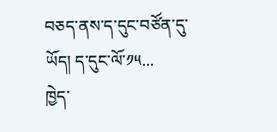བཅད་ནས་ད་དུང་བཙོན་དུ་ཡོད། ད་དུང་ལོ་༡༥...
ཁྱེད་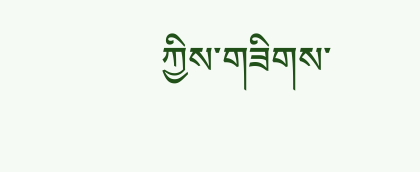ཀྱིས་གཟིགས་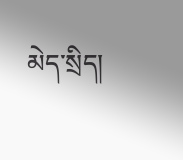མེད་སྲིད།